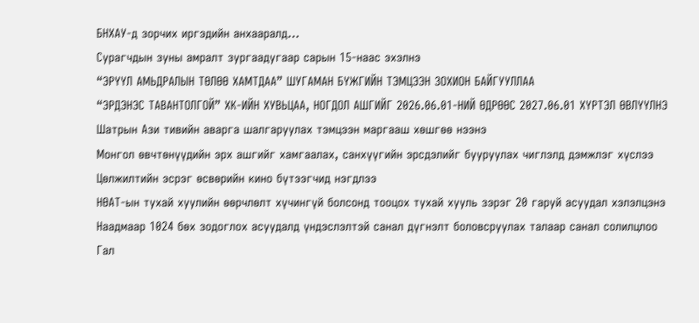БНХАУ-д зорчих иргэдийн анхааралд...
Сурагчдын зуны амралт зургаадугаар сарын 15-наас эхэлнэ
“ЭРҮҮЛ АМЬДРАЛЫН ТӨЛӨӨ ХАМТДАА” ШУГАМАН БҮЖГИЙН ТЭМЦЭЭН ЗОХИОН БАЙГУУЛЛАА
“ЭРДЭНЭС ТАВАНТОЛГОЙ” ХК-ИЙН ХУВЬЦАА, НОГДОЛ АШГИЙГ 2026.06.01-НИЙ ӨДРӨӨС 2027.06.01 ХҮРТЭЛ ӨВЛҮҮЛНЭ
Шатрын Ази тивийн аварга шалгаруулах тэмцээн маргааш хөшгөө нээнэ
Монгол өвчтөнүүдийн эрх ашгийг хамгаалах, санхүүгийн эрсдэлийг бууруулах чиглэлд дэмжлэг хүслээ
Цөлжилтийн эсрэг өсвөрийн кино бүтээгчид нэгдлээ
НӨАТ-ын тухай хуулийн өөрчлөлт хүчингүй болсонд тооцох тухай хууль зэрэг 20 гаруй асуудал хэлэлцэнэ
Наадмаар 1024 бөх зодоглох асуудалд үндэслэлтэй санал дүгнэлт боловсруулах талаар санал солилцлоо
Гал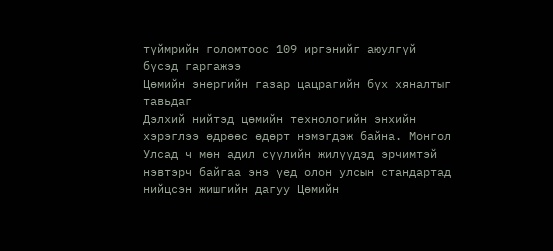түймрийн голомтоос 109 иргэнийг аюулгүй бүсэд гаргажээ
Цөмийн энергийн газар цацрагийн бүх хяналтыг тавьдаг
Дэлхий нийтэд цөмийн технологийн энхийн хэрэглээ өдрөөс өдөрт нэмэгдэж байна. Монгол Улсад ч мөн адил сүүлийн жилүүдэд эрчимтэй нэвтэрч байгаа энэ үед олон улсын стандартад нийцсэн жишгийн дагуу Цөмийн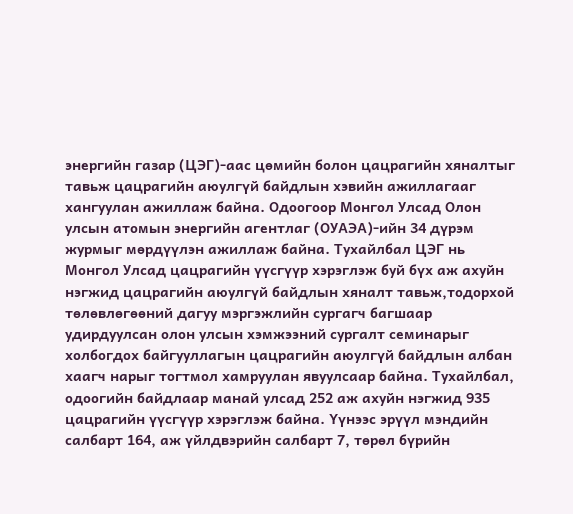энергийн газар (ЦЭГ)-аас цөмийн болон цацрагийн хяналтыг тавьж цацрагийн аюулгүй байдлын хэвийн ажиллагааг хангуулан ажиллаж байна. Одоогоор Монгол Улсад Олон улсын атомын энергийн агентлаг (ОУАЭА)-ийн 34 дүрэм журмыг мөрдүүлэн ажиллаж байна. Тухайлбал ЦЭГ нь Монгол Улсад цацрагийн үүсгүүр хэрэглэж буй бүх аж ахуйн нэгжид цацрагийн аюулгүй байдлын хяналт тавьж,тодорхой төлөвлөгөөний дагуу мэргэжлийн сургагч багшаар удирдуулсан олон улсын хэмжээний сургалт семинарыг холбогдох байгууллагын цацрагийн аюулгүй байдлын албан хаагч нарыг тогтмол хамруулан явуулсаар байна. Тухайлбал, одоогийн байдлаар манай улсад 252 аж ахуйн нэгжид 935 цацрагийн үүсгүүр хэрэглэж байна. Үүнээс эрүүл мэндийн салбарт 164, аж үйлдвэрийн салбарт 7, төрөл бүрийн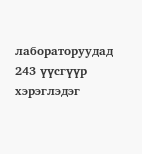лабораторуудад 243 үүсгүүр хэрэглэдэг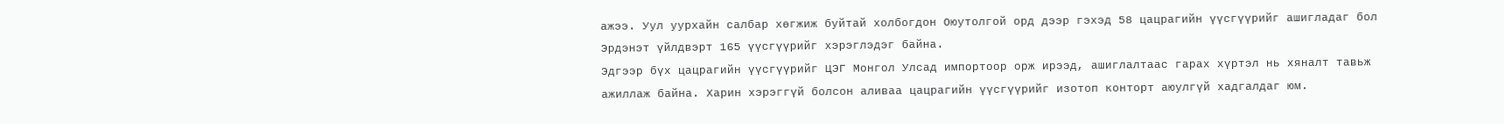ажээ. Уул уурхайн салбар хөгжиж буйтай холбогдон Оюутолгой орд дээр гэхэд 58 цацрагийн үүсгүүрийг ашигладаг бол Эрдэнэт үйлдвэрт 165 үүсгүүрийг хэрэглэдэг байна.
Эдгээр бүх цацрагийн үүсгүүрийг ЦЭГ Монгол Улсад импортоор орж ирээд, ашиглалтаас гарах хүртэл нь хяналт тавьж ажиллаж байна. Харин хэрэггүй болсон аливаа цацрагийн үүсгүүрийг изотоп конторт аюулгүй хадгалдаг юм.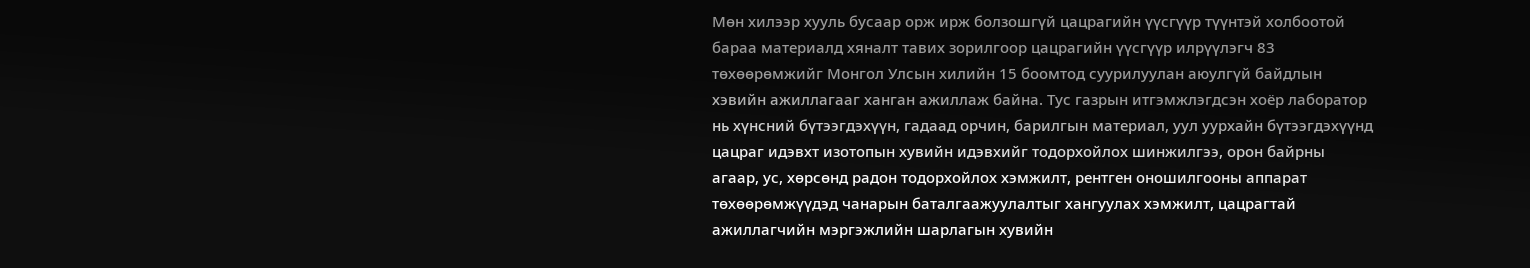Мөн хилээр хууль бусаар орж ирж болзошгүй цацрагийн үүсгүүр түүнтэй холбоотой бараа материалд хяналт тавих зорилгоор цацрагийн үүсгүүр илрүүлэгч 83 төхөөрөмжийг Монгол Улсын хилийн 15 боомтод суурилуулан аюулгүй байдлын хэвийн ажиллагааг ханган ажиллаж байна. Тус газрын итгэмжлэгдсэн хоёр лаборатор нь хүнсний бүтээгдэхүүн, гадаад орчин, барилгын материал, уул уурхайн бүтээгдэхүүнд цацраг идэвхт изотопын хувийн идэвхийг тодорхойлох шинжилгээ, орон байрны агаар, ус, хөрсөнд радон тодорхойлох хэмжилт, рентген оношилгооны аппарат төхөөрөмжүүдэд чанарын баталгаажуулалтыг хангуулах хэмжилт, цацрагтай ажиллагчийн мэргэжлийн шарлагын хувийн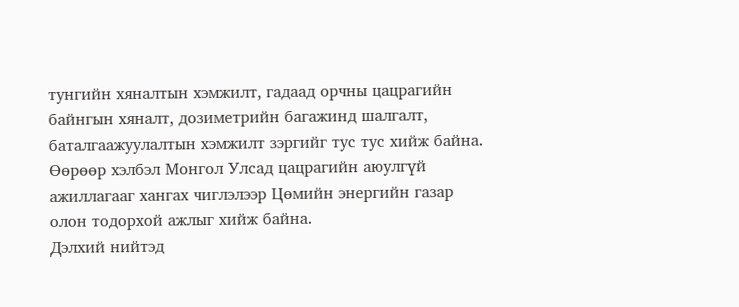тунгийн хяналтын хэмжилт, гадаад орчны цацрагийн байнгын хяналт, дозиметрийн багажинд шалгалт, баталгаажуулалтын хэмжилт зэргийг тус тус хийж байна.
Өөрөөр хэлбэл Монгол Улсад цацрагийн аюулгүй ажиллагааг хангах чиглэлээр Цөмийн энергийн газар олон тодорхой ажлыг хийж байна.
Дэлхий нийтэд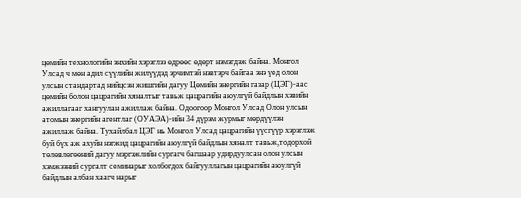цөмийн технологийн энхийн хэрэглээ өдрөөс өдөрт нэмэгдэж байна. Монгол Улсад ч мөн адил сүүлийн жилүүдэд эрчимтэй нэвтэрч байгаа энэ үед олон улсын стандартад нийцсэн жишгийн дагуу Цөмийн энергийн газар (ЦЭГ)-аас цөмийн болон цацрагийн хяналтыг тавьж цацрагийн аюулгүй байдлын хэвийн ажиллагааг хангуулан ажиллаж байна. Одоогоор Монгол Улсад Олон улсын атомын энергийн агентлаг (ОУАЭА)-ийн 34 дүрэм журмыг мөрдүүлэн ажиллаж байна. Тухайлбал ЦЭГ нь Монгол Улсад цацрагийн үүсгүүр хэрэглэж буй бүх аж ахуйн нэгжид цацрагийн аюулгүй байдлын хяналт тавьж,тодорхой төлөвлөгөөний дагуу мэргэжлийн сургагч багшаар удирдуулсан олон улсын хэмжээний сургалт семинарыг холбогдох байгууллагын цацрагийн аюулгүй байдлын албан хаагч нарыг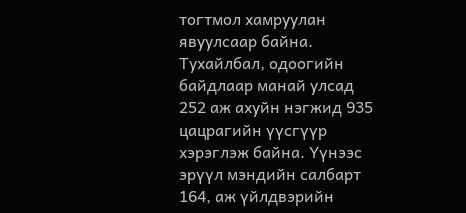тогтмол хамруулан явуулсаар байна. Тухайлбал, одоогийн байдлаар манай улсад 252 аж ахуйн нэгжид 935 цацрагийн үүсгүүр хэрэглэж байна. Үүнээс эрүүл мэндийн салбарт 164, аж үйлдвэрийн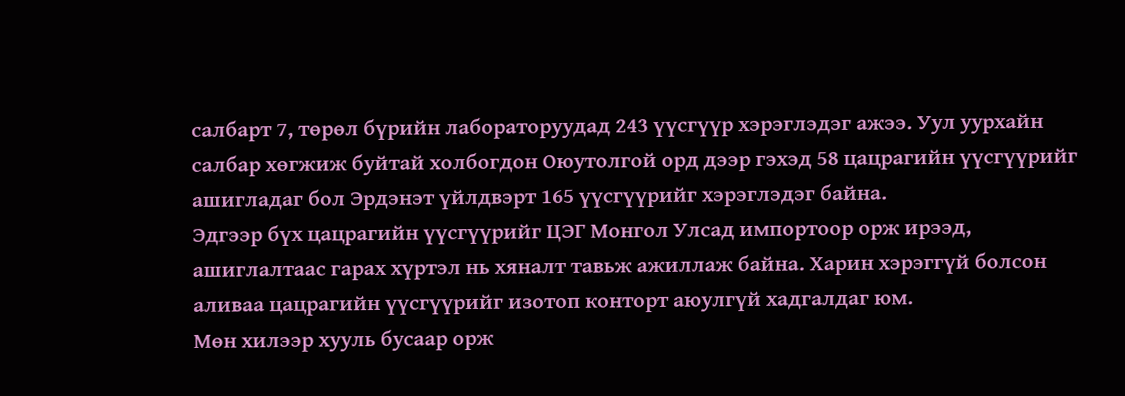салбарт 7, төрөл бүрийн лабораторуудад 243 үүсгүүр хэрэглэдэг ажээ. Уул уурхайн салбар хөгжиж буйтай холбогдон Оюутолгой орд дээр гэхэд 58 цацрагийн үүсгүүрийг ашигладаг бол Эрдэнэт үйлдвэрт 165 үүсгүүрийг хэрэглэдэг байна.
Эдгээр бүх цацрагийн үүсгүүрийг ЦЭГ Монгол Улсад импортоор орж ирээд, ашиглалтаас гарах хүртэл нь хяналт тавьж ажиллаж байна. Харин хэрэггүй болсон аливаа цацрагийн үүсгүүрийг изотоп конторт аюулгүй хадгалдаг юм.
Мөн хилээр хууль бусаар орж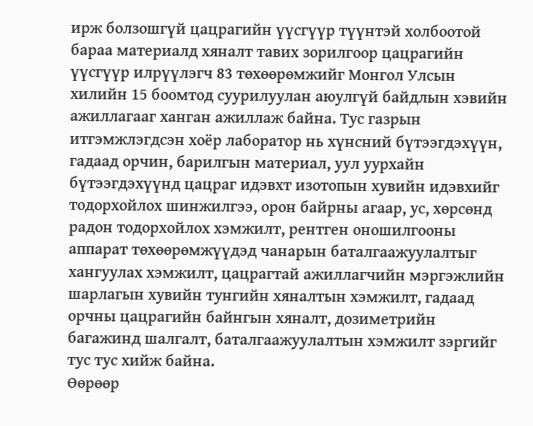ирж болзошгүй цацрагийн үүсгүүр түүнтэй холбоотой бараа материалд хяналт тавих зорилгоор цацрагийн үүсгүүр илрүүлэгч 83 төхөөрөмжийг Монгол Улсын хилийн 15 боомтод суурилуулан аюулгүй байдлын хэвийн ажиллагааг ханган ажиллаж байна. Тус газрын итгэмжлэгдсэн хоёр лаборатор нь хүнсний бүтээгдэхүүн, гадаад орчин, барилгын материал, уул уурхайн бүтээгдэхүүнд цацраг идэвхт изотопын хувийн идэвхийг тодорхойлох шинжилгээ, орон байрны агаар, ус, хөрсөнд радон тодорхойлох хэмжилт, рентген оношилгооны аппарат төхөөрөмжүүдэд чанарын баталгаажуулалтыг хангуулах хэмжилт, цацрагтай ажиллагчийн мэргэжлийн шарлагын хувийн тунгийн хяналтын хэмжилт, гадаад орчны цацрагийн байнгын хяналт, дозиметрийн багажинд шалгалт, баталгаажуулалтын хэмжилт зэргийг тус тус хийж байна.
Өөрөөр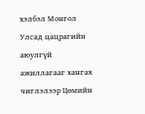хэлбэл Монгол Улсад цацрагийн аюулгүй ажиллагааг хангах чиглэлээр Цөмийн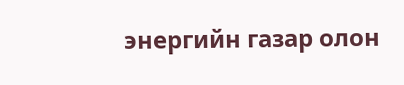энергийн газар олон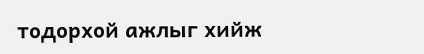тодорхой ажлыг хийж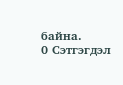байна.
0 Сэтгэгдэл